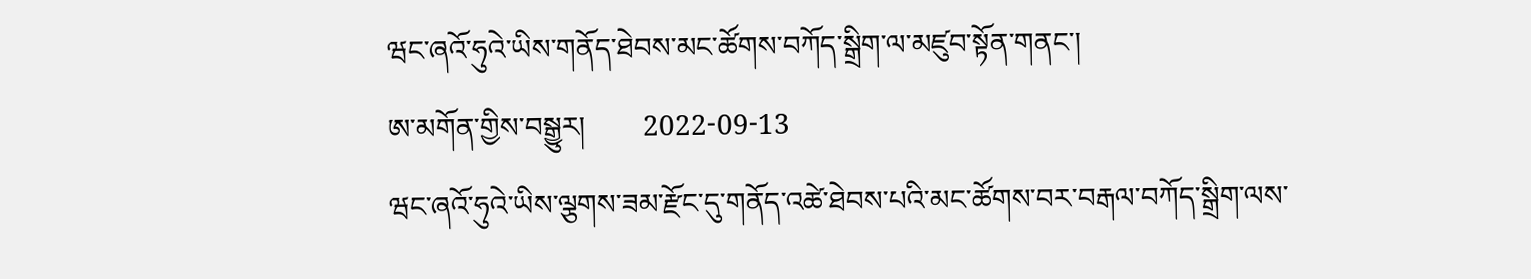ཝང་ཞའོ་ཧུའེ་ཡིས་གནོད་ཐེབས་མང་ཚོགས་བཀོད་སྒྲིག་ལ་མཛུབ་སྟོན་གནང་།
ཨ་མགོན་གྱིས་བསྒྱུར།        2022-09-13
ཝང་ཞའོ་ཧུའེ་ཡིས་ལྕགས་ཟམ་རྫོང་དུ་གནོད་འཚེ་ཐེབས་པའི་མང་ཚོགས་བར་བརྒལ་བཀོད་སྒྲིག་ལས་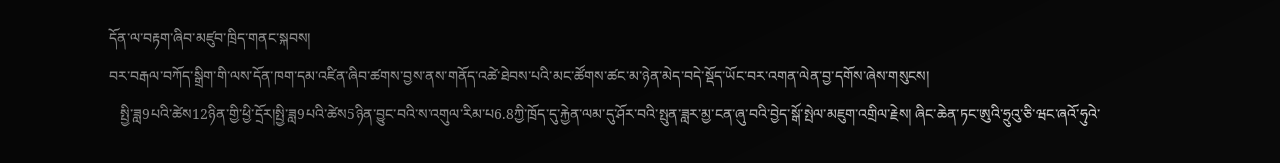དོན་ལ་བརྟག་ཞིབ་མཛུབ་ཁྲིད་གནང་སྐབས།
བར་བརྒལ་བཀོད་སྒྲིག་གི་ལས་དོན་ཁག་དམ་འཛིན་ཞིབ་ཚགས་བྱས་ནས་གནོད་འཚེ་ཐེབས་པའི་མང་ཚོགས་ཚང་མ་ཉེན་མེད་བདེ་སྡོད་ཡོང་བར་འགན་ལེན་བྱ་དགོས་ཞེས་གསུངས།
   སྤྱི་ཟླ9པའི་ཚེས12ཉིན་གྱི་ཕྱི་དྲོར།སྤྱི་ཟླ9པའི་ཚེས5ཉིན་བྱུང་བའི་ས་འགུལ་རིམ་པ6.8ཀྱི་ཁྲོད་དུ་རྐྱེན་ལམ་དུ་ཤོར་བའི་སྤུན་ཟླར་མྱ་ངན་ཞུ་བའི་བྱེད་སྒོ་སྤེལ་མཇུག་འགྲིལ་རྗེས། ཞིང་ཆེན་ཏང་ཨུའི་ཧྲུའུ་ཅི་ཝང་ཞའོ་ཧུའེ་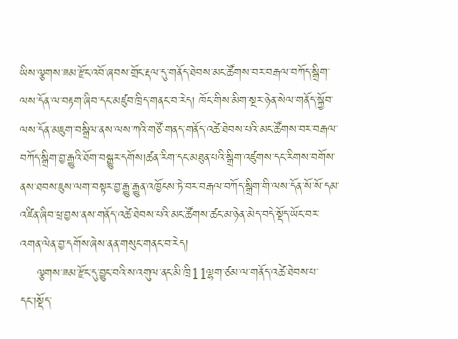ཡིས་ལྕགས་ཟམ་རྫོང་འབོ་ཞབས་གྲོང་རྡལ་དུ་གནོད་ཐེབས་མང་ཚོགས་བར་བརྒལ་བཀོད་སྒྲིག་ལས་དོན་ལ་བརྟག་ཞིབ་དང་མཛུབ་ཁྲིད་གནང་བ་རེད། ཁོང་གིས་མིག་སྔར་ཉེན་སེལ་གནོད་སྐྱོབ་ལས་དོན་མཇུག་བསྒྲིལ་ནས་ལས་ཀའི་གཙོ་གནད་གནོད་འཚེ་ཐེབས་པའི་མང་ཚོགས་བར་བརྒལ་བཀོད་སྒྲིག་བྱ་རྒྱུའི་ཐོག་བསྒྱུར་དགོས།ཚན་རིག་དང་མཐུན་པའི་སྒྲིག་འཛུགས་དང་རིགས་བགོས་ནས་ཐབས་ཇུས་ལག་བསྟར་བྱ་རྒྱུ་རྒྱུན་འཁྱོངས་ཏེ་བར་བརྒལ་བཀོད་སྒྲིག་གི་ལས་དོན་སོ་སོ་དམ་འཛིན་ཞིབ་ཕྲ་བྱས་ནས་གནོད་འཚེ་ཐེབས་པའི་མང་ཚོགས་ཚང་མ་ཉེན་མེད་བདེ་སྡོད་ཡོང་བར་འགན་ལེན་བྱ་དགོས་ཞེས་ནན་གསུང་གནང་བ་རེད།
    ལྕགས་ཟམ་རྫོང་དུ་བྱུང་བའི་ས་འགུལ་ནང་མི་ཁྲི11ལྷག་ཙམ་ལ་གནོད་འཚེ་ཐེབས་པ་དང་།སྡོད་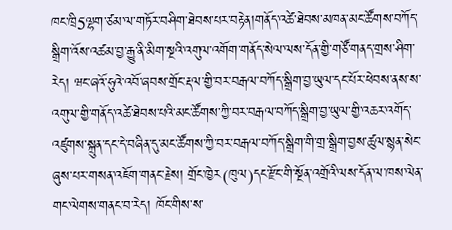ཁང་ཁྲི5ལྷག་ཙམ་ལ་གཏོར་བཤིག་ཐེབས་པར་བརྟེན།གནོད་འཚེ་ཐེབས་མཁན་མང་ཚོགས་བཀོད་སྒྲིག་འོས་འཚམ་བྱ་རྒྱུ་ནི་མིག་སྔའི་འགུལ་འགོག་གནོད་སེལ་ལས་དོན་གྱི་གཙོ་གནད་གྲས་ཤིག་རེད། ཝང་ཞའོ་ཧུའེ་འབོ་ཞབས་གྲོང་རྡལ་གྱི་བར་བརྒལ་བཀོད་སྒྲིག་བྱ་ཡུལ་དང་པོར་ཕེབས་ནས་ས་འགུལ་གྱི་གནོད་འཚེ་ཐེབས་པའི་མང་ཚོགས་ཀྱི་བར་བརྒལ་བཀོད་སྒྲིག་བྱ་ཡུལ་གྱི་འཆར་འགོད་འཛུགས་སྐྲུན་དང་དེ་བཞིན་དུ་མང་ཚོགས་ཀྱི་བར་བརྒལ་བཀོད་སྒྲིག་གི་གྲ་སྒྲིག་བྱས་ཚུལ་སྙན་སེང་ཞུས་པར་གསན་འཇོག་གནང་རྗེས། གྲོང་ཁྱེར(ཁུལ)དང་རྫོང་གི་སྔོན་འགྲོའི་ལས་དོན་ལ་ཁས་ལེན་གང་ལེགས་གནང་བ་རེད། ཁོང་གིས་ས་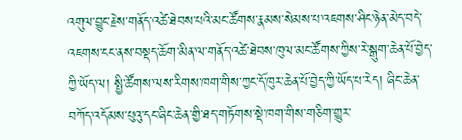འགུལ་བྱུང་རྗེས་གནོད་འཚེ་ཐེབས་པའི་མང་ཚོགས་རྣམས་སེམས་པ་འཇགས་ཤིང་ཉེན་མེད་བདེ་འཇགས་ངང་ནས་བསྡད་ཆོག་མིན་ལ་གནོད་འཚེ་ཐེབས་ཁུལ་མང་ཚོགས་ཀྱིས་རེ་སྒུག་ཆེན་པོ་བྱེད་ཀྱི་ཡོད་ལ། སྤྱི་ཚོགས་ལས་རིགས་ཁག་གིས་ཀྱང་དོ་ཁུར་ཆེན་པོ་བྱེད་ཀྱི་ཡོད་པ་རེད། ཞིང་ཆེན་བཀོད་འདོམས་པུའུ་དང་ཞིང་ཆེན་གྱི་ཐད་གཏོགས་སྡེ་ཁག་གིས་གཅིག་གྱུར་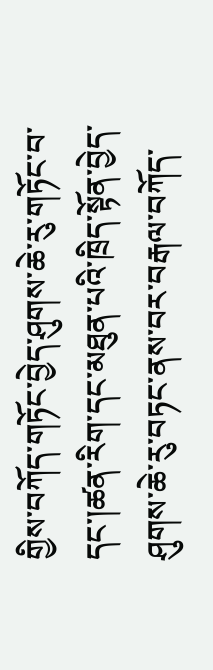གྱིས་བཀོད་གཏོང་བྱེད་ཤུགས་ཆེ་རུ་གཏོང་བ་དང་།ཚན་རིག་དང་མཐུན་པའི་ཁྲིད་སྟོན་བྱེད་ཤུགས་ཆེ་རུ་བཏང་ནས་བར་བརྒལ་བཀོད་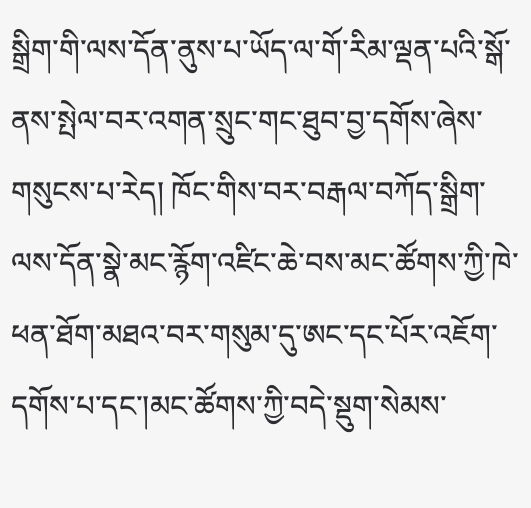སྒྲིག་གི་ལས་དོན་ནུས་པ་ཡོད་ལ་གོ་རིམ་ལྡན་པའི་སྒོ་ནས་སྤེལ་བར་འགན་སྲུང་གང་ཐུབ་བྱ་དགོས་ཞེས་གསུངས་པ་རེད། ཁོང་གིས་བར་བརྒལ་བཀོད་སྒྲིག་ལས་དོན་སྣེ་མང་རྙོག་འཛིང་ཆེ་བས་མང་ཚོགས་ཀྱི་ཁེ་ཕན་ཐོག་མཐའ་བར་གསུམ་དུ་ཨང་དང་པོར་འཇོག་དགོས་པ་དང་།མང་ཚོགས་ཀྱི་བདེ་སྡུག་སེམས་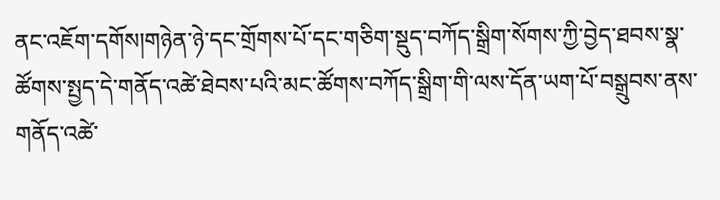ནང་འཇོག་དགོས།གཉེན་ཉེ་དང་གྲོགས་པོ་དང་གཅིག་སྡུད་བཀོད་སྒྲིག་སོགས་ཀྱི་བྱེད་ཐབས་སྣ་ཚོགས་སྤྱད་དེ་གནོད་འཚེ་ཐེབས་པའི་མང་ཚོགས་བཀོད་སྒྲིག་གི་ལས་དོན་ཡག་པོ་བསྒྲུབས་ནས་གནོད་འཚེ་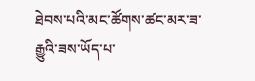ཐེབས་པའི་མང་ཚོགས་ཚང་མར་ཟ་རྒྱུའི་ཟས་ཡོད་པ་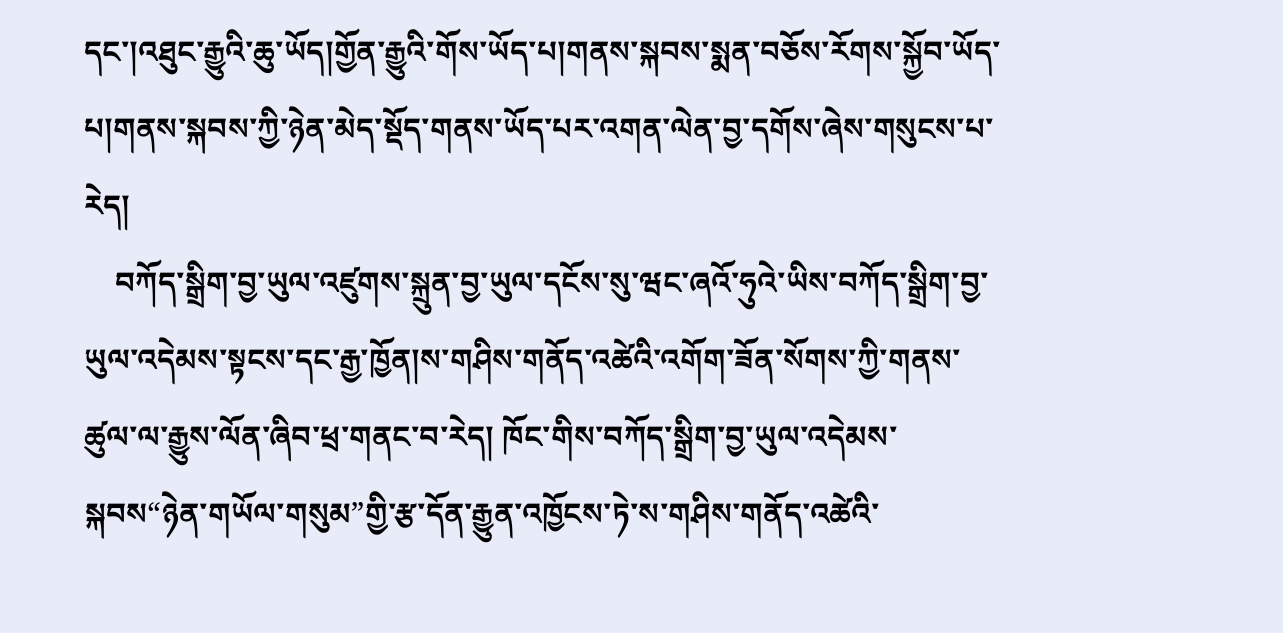དང་།འཐུང་རྒྱུའི་ཆུ་ཡོད།གྱོན་རྒྱུའི་གོས་ཡོད་པ།གནས་སྐབས་སྨན་བཅོས་རོགས་སྐྱོབ་ཡོད་པ།གནས་སྐབས་ཀྱི་ཉེན་མེད་སྡོད་གནས་ཡོད་པར་འགན་ལེན་བྱ་དགོས་ཞེས་གསུངས་པ་རེད།
    བཀོད་སྒྲིག་བྱ་ཡུལ་འཛུགས་སྐྲུན་བྱ་ཡུལ་དངོས་སུ་ཝང་ཞའོ་ཧུའེ་ཡིས་བཀོད་སྒྲིག་བྱ་ཡུལ་འདེམས་སྟངས་དང་རྒྱ་ཁྱོན།ས་གཤིས་གནོད་འཚེའི་འགོག་ཟོན་སོགས་ཀྱི་གནས་ཚུལ་ལ་རྒྱུས་ལོན་ཞིབ་ཕྲ་གནང་བ་རེད། ཁོང་གིས་བཀོད་སྒྲིག་བྱ་ཡུལ་འདེམས་སྐབས“ཉེན་གཡོལ་གསུམ”གྱི་རྩ་དོན་རྒྱུན་འཁྱོངས་ཏེ་ས་གཤིས་གནོད་འཚེའི་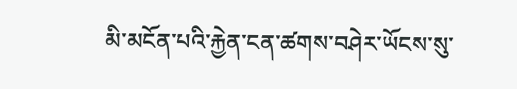མི་མངོན་པའི་རྐྱེན་ངན་ཚགས་བཤེར་ཡོངས་སུ་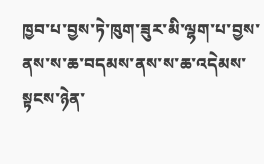ཁྱབ་པ་བྱས་ཏེ་ཁུག་ཟུར་མི་ལྷག་པ་བྱས་ནས་ས་ཆ་བདམས་ནས་ས་ཆ་འདེམས་སྟངས་ཉེན་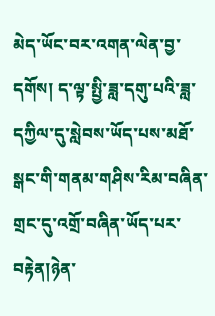མེད་ཡོང་བར་འགན་ལེན་བྱ་དགོས། ད་ལྟ་སྤྱི་ཟླ་དགུ་པའི་ཟླ་དཀྱིལ་དུ་སླེབས་ཡོད་པས་མཐོ་སྒང་གི་གནམ་གཤིས་རིམ་བཞིན་གྲང་དུ་འགྲོ་བཞིན་ཡོད་པར་བརྟེན།ཉེན་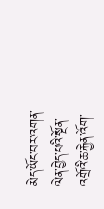མེད་ཡོང་བར་འགན་ལེན་བྱེད་པའི་སྔོན་འགྲོའི་ཆ་རྐྱེན་འོག་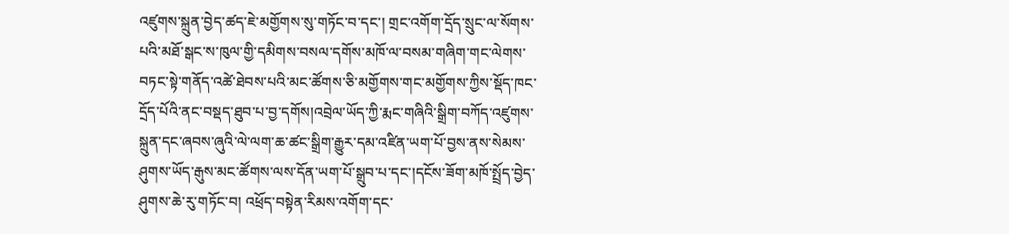འཛུགས་སྐྲུན་བྱེད་ཚད་ཇེ་མགྱོགས་སུ་གཏོང་བ་དང་། གྲང་འགོག་དྲོད་སྲུང་ལ་སོགས་པའི་མཐོ་སྒང་ས་ཁུལ་གྱི་དམིགས་བསལ་དགོས་མཁོ་ལ་བསམ་གཞིག་གང་ལེགས་བཏང་སྟེ་གནོད་འཚེ་ཐེབས་པའི་མང་ཚོགས་ཅི་མགྱོགས་གང་མགྱོགས་ཀྱིས་སྡོད་ཁང་དྲོད་པོའི་ནང་བསྡད་ཐུབ་པ་བྱ་དགོས།འབྲེལ་ཡོད་ཀྱི་རྨང་གཞིའི་སྒྲིག་བཀོད་འཛུགས་སྐྲུན་དང་ཞབས་ཞུའི་ལེ་ལག་ཆ་ཚང་སྒྲིག་རྒྱུར་དམ་འཛིན་ཡག་པོ་བྱས་ནས་སེམས་ཤུགས་ཡོད་རྒུས་མང་ཚོགས་ལས་དོན་ཡག་པོ་སྒྲུབ་པ་དང་།དངོས་ཟོག་མཁོ་སྤྲོད་བྱེད་ཤུགས་ཆེ་རུ་གཏོང་བ། འཕྲོད་བསྟེན་རིམས་འགོག་དང་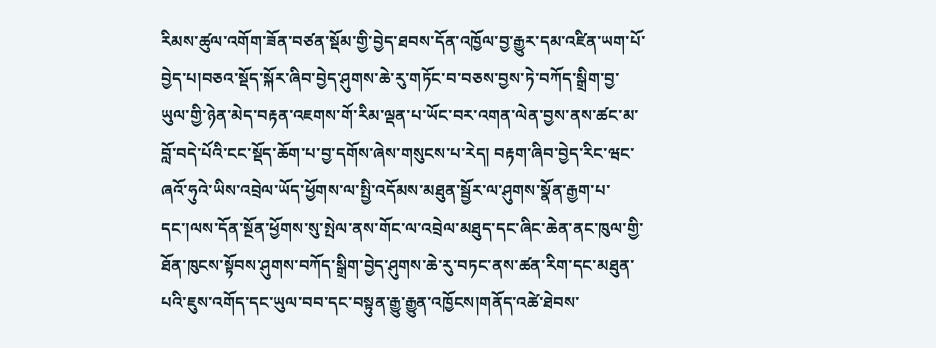རིམས་ཚུལ་འགོག་ཟོན་བཙན་སྡོམ་གྱི་བྱེད་ཐབས་དོན་འཁྱོལ་བྱ་རྒྱུར་དམ་འཛིན་ཡག་པོ་བྱེད་པ།བཅའ་སྡོད་སྐོར་ཞིབ་བྱེད་ཤུགས་ཆེ་རུ་གཏོང་བ་བཅས་བྱས་ཏེ་བཀོད་སྒྲིག་བྱ་ཡུལ་གྱི་ཉེན་མེད་བརྟན་འཇགས་གོ་རིམ་ལྡན་པ་ཡོང་བར་འགན་ལེན་བྱས་ནས་ཚང་མ་བློ་བདེ་པོའི་ངང་སྡོད་ཆོག་པ་བྱ་དགོས་ཞེས་གསུངས་པ་རེད། བརྟག་ཞིབ་བྱེད་རིང་ཝང་ཞའོ་ཧུའེ་ཡིས་འབྲེལ་ཡོད་ཕྱོགས་ལ་སྤྱི་འདོམས་མཐུན་སྦྱོར་ལ་ཤུགས་སྣོན་རྒྱག་པ་དང་།ལས་དོན་སྔོན་ཕྱོགས་སུ་སྤེལ་ནས་གོང་ལ་འབྲེལ་མཐུད་དང་ཞིང་ཆེན་ནང་ཁུལ་གྱི་ཐོན་ཁུངས་སྟོབས་ཤུགས་བཀོད་སྒྲིག་བྱེད་ཤུགས་ཆེ་རུ་བཏང་ནས་ཚན་རིག་དང་མཐུན་པའི་ཇུས་འགོད་དང་ཡུལ་བབ་དང་བསྟུན་རྒྱུ་རྒྱུན་འཁྱོངས།གནོད་འཚེ་ཐེབས་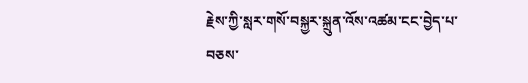རྗེས་ཀྱི་སླར་གསོ་བསྐྱར་སྐྲུན་འོས་འཚམ་ངང་བྱེད་པ་བཅས་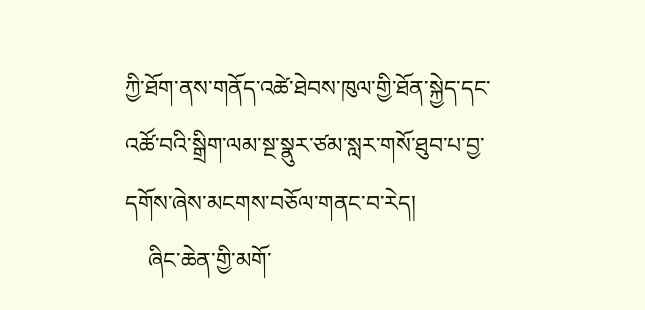ཀྱི་ཐོག་ནས་གནོད་འཚེ་ཐེབས་ཁུལ་གྱི་ཐོན་སྐྱེད་དང་འཚོ་བའི་སྒྲིག་ལམ་སྔ་སྣུར་ཙམ་སླར་གསོ་ཐུབ་པ་བྱ་དགོས་ཞེས་མངགས་བཅོལ་གནང་བ་རེད།
    ཞིང་ཆེན་གྱི་མགོ་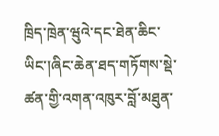ཁྲིད་ཁྲེན་ཝུའེ་དང་ཐེན་ཆིང་ཡིང་།ཞིང་ཆེན་ཐད་གཏོགས་སྡེ་ཚན་གྱི་འགན་འཁུར་བློ་མཐུན་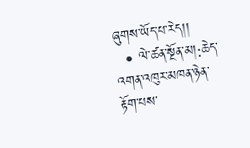ཞུགས་ཡོད་པ་རེད།།
  • ལེ་ཚན་སྔོན་མ།:ཆེད་འགན་འཁུར་མཁན་ཉེན་རྟོག་པས་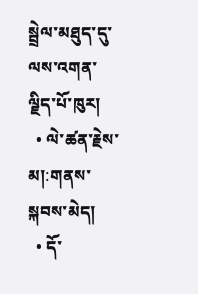སྦྲེལ་མཐུད་དུ་ལས་འགན་ལྗིད་པོ་ཁུར།
  • ལེ་ཚན་རྗེས་མ།:གནས་སྐབས་མེད།
  • དོ་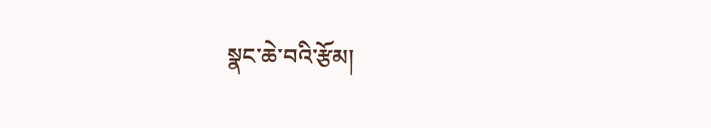སྣང་ཆེ་བའི་རྩོམ།